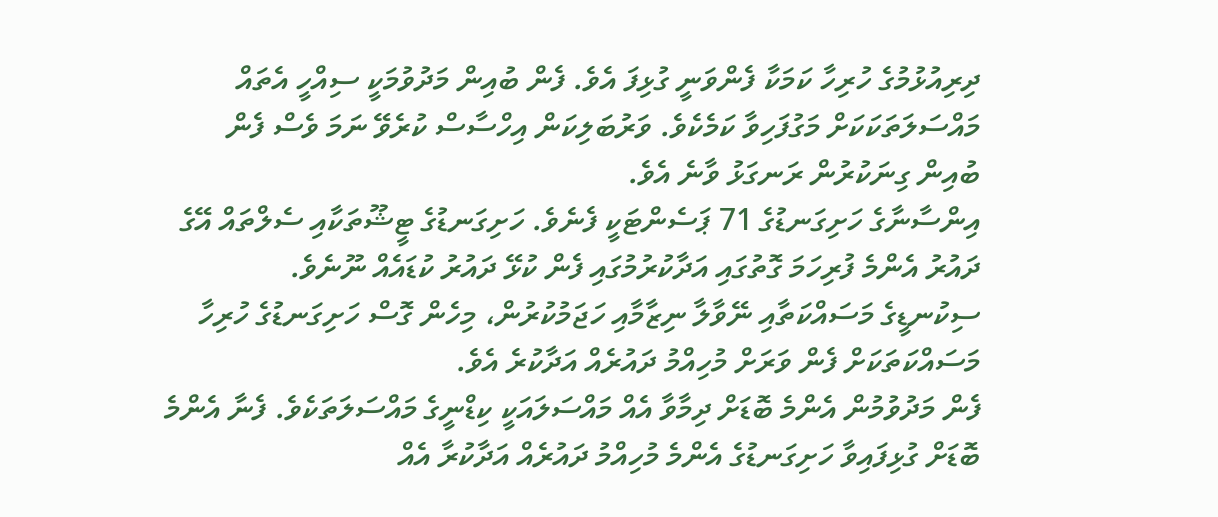ދިރިއުޅުމުގެ ހުރިހާ ކަމަކާ ފެންވަނީ ގުޅިފަ އެވެ. ފެން ބުއިން މަދުވުމަކީ ސިއްހީ އެތައް މައްސަލަތަކަކަށް މަގުފަހިވާ ކަމެކެވެ. ވަރުބަލިކަން އިހްސާސް ކުރެވޭ ނަމަ ވެސް ފެން ބުއިން ގިނަކުރުން ރަނގަޅު ވާނެ އެވެ.
އިންސާނާގެ ހަށިގަނޑުގެ 71 ޕަސެންޓަކީ ފެނެވެ. ހަށިގަނޑުގެ ޓީޝޫތަކާއި ސެލްތައް އޭގެ ދައުރު އެންމެ ފުރިހަމަ ގޮތުގައި އަދާކުރުމުގައި ފެން ކުޅޭ ދައުރު ކުޑައެއް ނޫނެވެ.
ސިކުނޑީގެ މަސައްކަތާއި ނޭވާލާ ނިޒާމާއި ހަޖަމުކުރުން، މިހެން ގޮސް ހަށިގަނޑުގެ ހުރިހާ މަސައްކަތަކަށް ފެން ވަރަށް މުހިއްމު ދައުރެއް އަދާކުރެ އެވެ.
ފެން މަދުވުމުން އެންމެ ބޮޑަށް ދިމާވާ އެއް މައްސަލައަކީ ކިޑްނީގެ މައްސަލަތަކެވެ. ފެނާ އެންމެ ބޮޑަށް ގުޅިފައިވާ ހަށިގަނޑުގެ އެންމެ މުހިއްމު ދައުރެއް އަދާކުރާ އެއް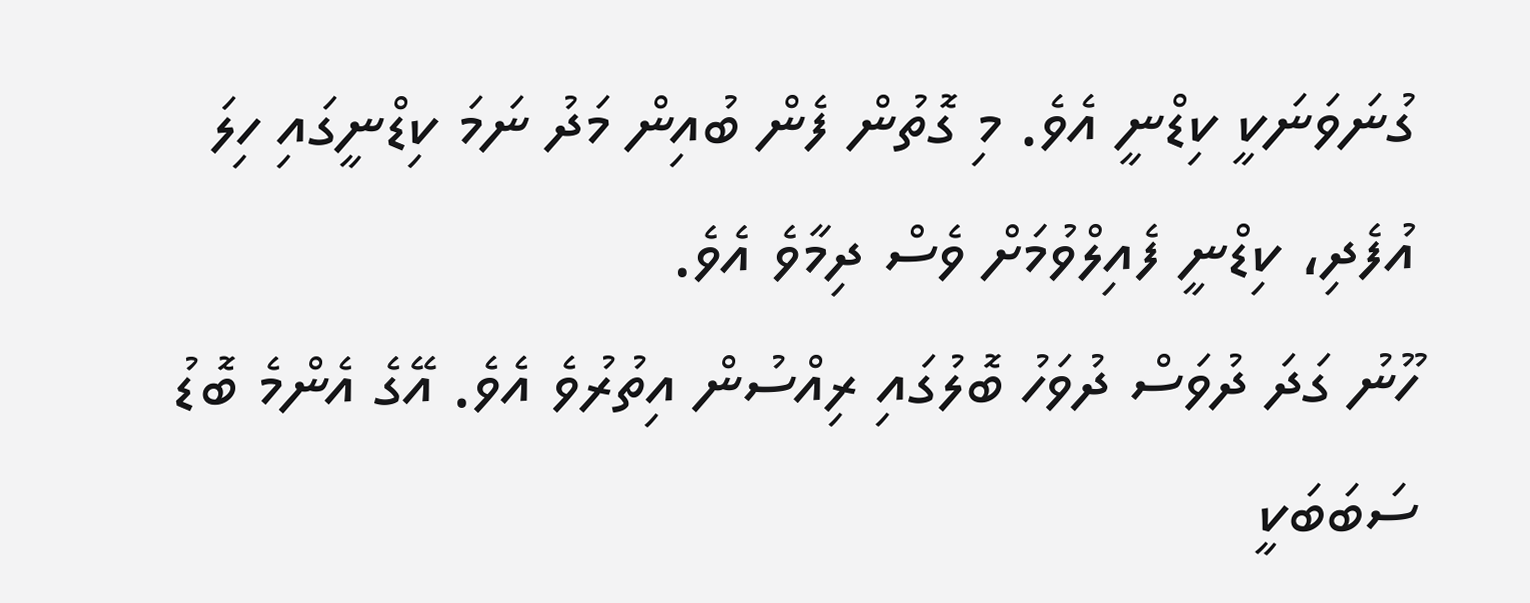ގުނަވަނަކީ ކިޑްނީ އެވެ. މި ގޮތުން ފެން ބުއިން މަދު ނަމަ ކިޑްނީގައި ހިލަ އުފެދި، ކިޑްނީ ފެއިލްވުމަށް ވެސް ދިމާވެ އެވެ.
ހޫނު ގަދަ ދުވަސް ދުވަހު ބޮލުގައި ރިއްސުން އިތުރުވެ އެވެ. އޭގެ އެންމެ ބޮޑު ސަބަބަކީ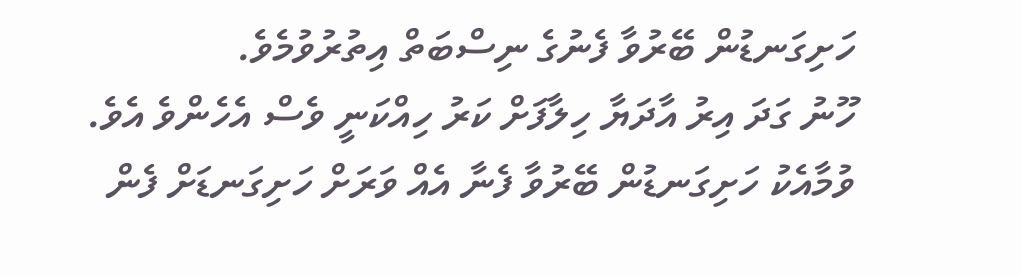ހަށިގަނޑުން ބޭރުވާ ފެނުގެ ނިސްބަތް އިތުރުވުމެވެ.
ހޫނު ގަދަ އިރު އާދަޔާ ހިލާފަށް ކަރު ހިއްކަނީ ވެސް އެހެންވެ އެވެ. ވުމާއެކު ހަށިގަނޑުން ބޭރުވާ ފެނާ އެއް ވަރަށް ހަށިގަނޑަށް ފެން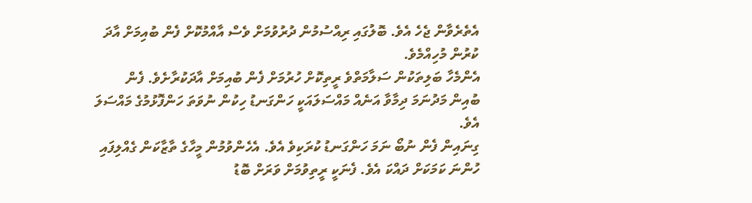އެތެރެވާން ޖެހެ އެވެ. ބޮލުގައި ރިއްސުމުން ދުރުވުމަށް ވެސް އާއްމުކޮށް ފެން ބުއިމަށް އާދަ ކުރުން މުހިއްމެވެ.
އެންމެހާ ބަލިތަކުން ސަލާމަތްވެ ރީތިކޮށް ހުރުމަށް ފެން ބުއިމަށް އާދަކުރާށެވެ. ފެން ބުއިން މަދުނަމަ ދިމާވާ އަނެއް މައްސަލައަކީ ހަންގަނޑު ހިކުން ނުވަތަ ހަންފޮޅުމުގެ މައްސަލަ އެވެ.
ގިނައިން ފެން ނުބޯ ނަމަ ހަންގަނޑު ކުރަކިވެ އެވެ. އެހެންވުމުން މީހާގެ ތާޒާކަން ގެއްލިފައި ހުންނަ ކަމަކަށް ދައްކަ އެވެ. ފެނަކީ ރީތިވުމަށް ވަރަށް ބޮޑު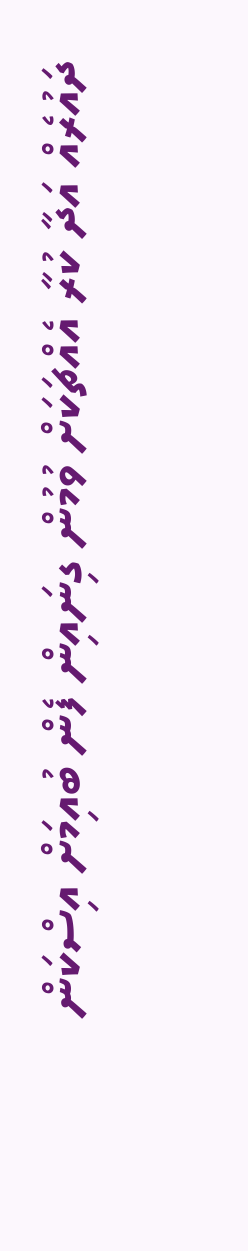ދައުރެއް އަދާ ކުރާ އެއްޗަކަށް ވުމުން ގިނައިން ފެން ބުއިމަށް އިސްކަން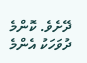ދޭށެވެ. ކޮންމެ ދުވަހަކު އެންމެ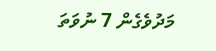މަދުވެގެން 7 ނުވަތަ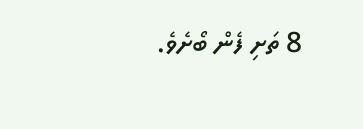8 ތަށި ފެން ބޯށެވެ.